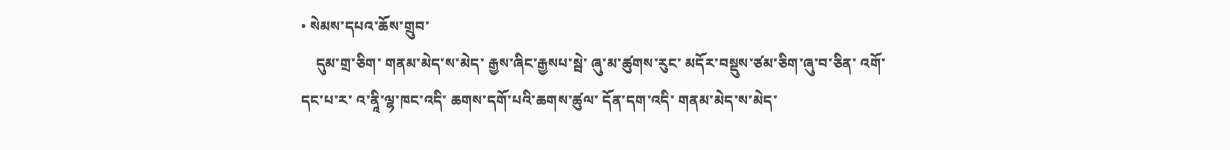• སེམས་དཔའ་ཆོས་གྲུབ་
    དུམ་གྲ་ཅིག་ གནམ་མེད་ས་མེད་ རྒྱས་ཞིང་རྒྱསཔ་སྦེ་ ཞུ་མ་ཚུགས་རུང་ མདོར་བསྡུས་ཙམ་ཅིག་ཞུ་བ་ཅིན་ འགོ་དང་པ་ར་ འ་ནཱི་ལྷ་ཁང་འདི་ ཆགས་དགོ་པའི་ཆགས་ཚུལ་ དོན་དག་འདི་ གནམ་མེད་ས་མེད་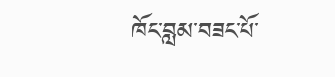ཁོང་བླམ་བཟང་པོ་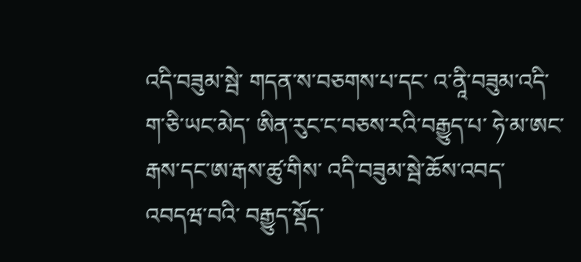འདི་བཟུམ་སྦེ་ གདན་ས་བཅགས་པ་དང་ འ་ནཱི་བཟུམ་འདི་ག་ཅི་ཡང་མེད་ ཨིན་རུང་ང་བཅས་རའི་བརྒྱུད་པ་ ཧེ་མ་ཨང་རྒས་དང་ཨ་རྒས་ཚུ་གིས་ འདི་བཟུམ་སྦེ་ཆོས་འབད་འབདཝ་བའི་ བརྒྱུད་སྡོད་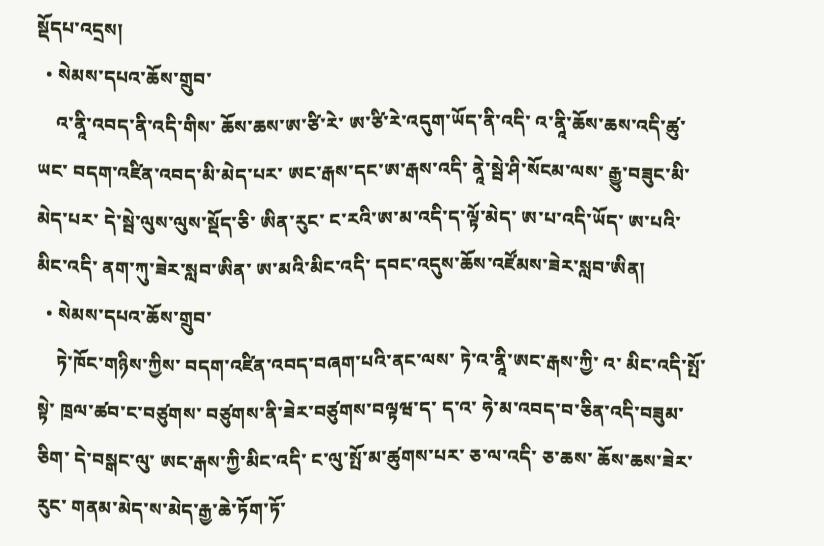སྡོདཔ་འདྲས།
  • སེམས་དཔའ་ཆོས་གྲུབ་
    འ་ནཱི་འབད་ནི་འདི་གིས་ ཆོས་ཆས་ཨ་ཙི་རེ་ ཨ་ཙི་རེ་འདུག་ཡོད་ནི་འདི་ འ་ནཱི་ཆོས་ཆས་འདི་ཚུ་ཡང་ བདག་འཛིན་འབད་མི་མེད་པར་ ཨང་རྒས་དང་ཨ་རྒས་འདི་ ནཱེ་སྦེ་ཤི་སོངམ་ལས་ རྒྱུ་བཟུང་མི་མེད་པར་ དེ་སྦེ་ལུས་ལུས་སྡོད་ཅི་ ཨིན་རུང་ ང་རའི་ཨ་མ་འདི་ད་ལྟོ་མེད་ ཨ་པ་འདི་ཡོད་ ཨ་པའི་མིང་འདི་ ནག་ཀུ་ཟེར་སླབ་ཨིན་ ཨ་མའི་མིང་འདི་ དབང་འདུས་ཆོས་འཛོམས་ཟེར་སླབ་ཨིན།
  • སེམས་དཔའ་ཆོས་གྲུབ་
    ཏེ་ཁོང་གཉིས་ཀྱིས་ བདག་འཛིན་འབད་བཞག་པའི་ནང་ལས་ ཏེ་འ་ནཱི་ཨང་རྒས་ཀྱི་ འ་ མིང་འདི་སྤོ་སྟེ་ ཁྲལ་ཚབ་ང་བཙུགས་ བཙུགས་ནི་ཟེར་བཙུགས་བལྟཝ་ད་ ད་འ་ ཧེ་མ་འབད་བ་ཅིན་འདི་བཟུམ་ཅིག་ དེ་བསྒང་ལུ་ ཨང་རྒས་ཀྱི་མིང་འདི་ ང་ལུ་སྤོ་མ་ཚུགས་པར་ ཅ་ལ་འདི་ ཅ་ཆས་ ཆོས་ཆས་ཟེར་རུང་ གནམ་མེད་ས་མེད་རྒྱ་ཆེ་ཏོག་ཏོ་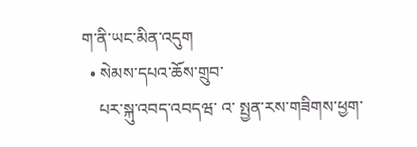ག་ནི་ཡང་མིན་འདུག
  • སེམས་དཔའ་ཆོས་གྲུབ་
    པར་སྐུ་འབད་འབདཝ་ འ་ སྤྱན་རས་གཟིགས་ཕྱག་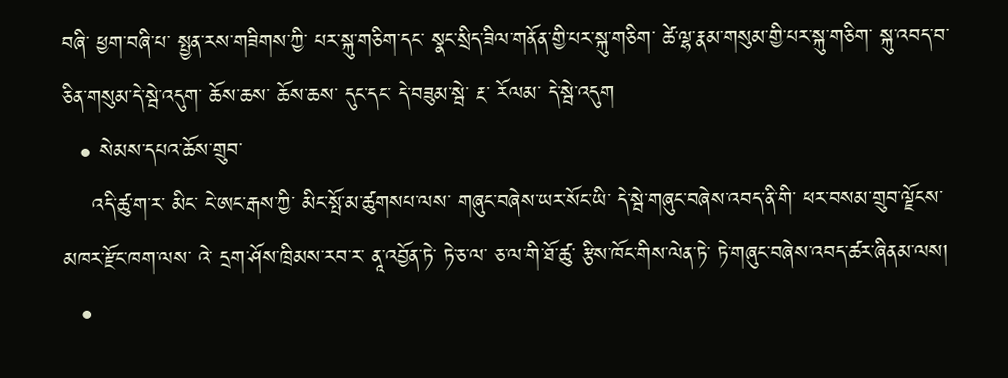བཞི་ ཕྱག་བཞི་པ་ སྤྱན་རས་གཟིགས་ཀྱི་ པར་སྐུ་གཅིག་དང་ སྣང་སྲིད་ཟིལ་གནོན་གྱི་པར་སྐུ་གཅིག་ ཚེ་ལྷ་རྣམ་གསུམ་གྱི་པར་སྐུ་གཅིག་ སྐུ་འབད་བ་ཅིན་གསུམ་དེ་སྦེ་འདུག་ ཆོས་ཆས་ ཆོས་ཆས་ དུང་དང་ དེ་བཟུམ་སྦེ་ རྔ་ རོལམ་ དེ་སྦེ་འདུག
  • སེམས་དཔའ་ཆོས་གྲུབ་
    འདི་ཚུ་ག་ར་ མིང་ ངེ་ཨང་རྒས་ཀྱི་ མིང་སྤོ་མ་ཚུགསཔ་ལས་ གཞུང་བཞེས་ཡར་སོང་ཡི་ དེ་སྦེ་གཞུང་བཞེས་འབད་ནི་གི་ ཕར་བསམ་གྲུབ་ལྗོངས་མཁར་རྫོང་ཁག་ལས་ འེ་ དྲག་ཤོས་ཁྲིམས་རབ་ར་ ནཱ་འབྱོན་ཏེ་ ཏེ་ཅ་ལ་ ཅ་ལ་གི་ཐོ་ཚུ་ རྩིས་ཁོང་གིས་ལེན་ཏེ་ ཏེ་གཞུང་བཞེས་འབད་ཚར་ཞིནམ་ལས།
  •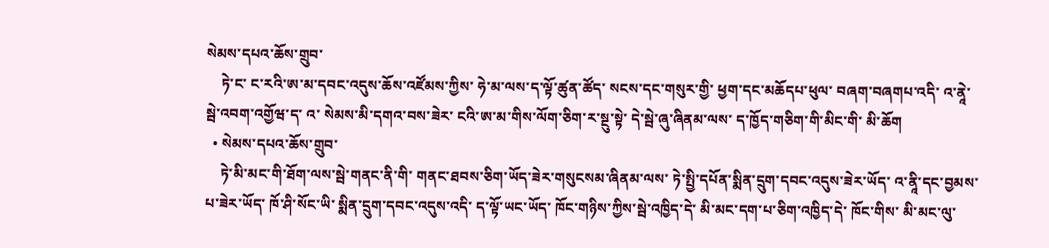སེམས་དཔའ་ཆོས་གྲུབ་
    ཏེ་ང་ ང་རའི་ཨ་མ་དབང་འདུས་ཆོས་འཛོམས་ཀྱིས་ ཧེ་མ་ལས་ད་ལྟོ་ཚུན་ཚོད་ སངས་དང་གསུར་གྱི་ ཕྱག་དང་མཆོདཔ་ཕུལ་ བཞག་བཞགཔ་འདི་ འ་ནཱེ་སྦེ་འབག་འགྱོཝ་ད་ འ་ སེམས་མི་དགའ་བས་ཟེར་ ངའི་ཨ་མ་གིས་ལོག་ཅིག་ར་སྔུ་སྟེ་ དེ་སྦེ་ཞུ་ཞིནམ་ལས་ ད་ཁྱོད་གཅིག་གི་མིང་གི་ མི་ཆོག
  • སེམས་དཔའ་ཆོས་གྲུབ་
    ཏེ་མི་མང་གི་ཐོག་ལས་སྦེ་གནང་ནི་གི་ གནང་ཐབས་ཅིག་ཡོད་ཟེར་གསུངསམ་ཞིནམ་ལས་ ཏེ་སྤྱི་དཔོན་སྨིན་དྲུག་དབང་འདུས་ཟེར་ཡོད་ འ་ནཱི་དང་བྱམས་པ་ཟེར་ཡོད་ ཁོ་ཤི་སོང་ཡི་ སྨིན་དྲུག་དབང་འདུས་འདི་ ད་ལྟོ་ཡང་ཡོད་ ཁོང་གཉིས་ཀྱིས་སྦེ་འཁྱིད་དེ་ མི་མང་དག་པ་ཅིག་འཁྱིད་དེ་ ཁོང་གིས་ མི་མང་ལུ་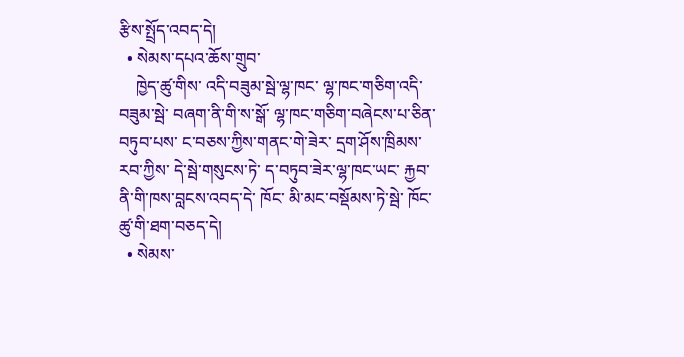རྩིས་སྤྲོད་འབད་དེ།
  • སེམས་དཔའ་ཆོས་གྲུབ་
    ཁྱེད་ཚུ་གིས་ འདི་བཟུམ་སྦེ་ལྷ་ཁང་ ལྷ་ཁང་གཅིག་འདི་བཟུམ་སྦེ་ བཞག་ནི་གི་ས་སྒོ་ ལྷ་ཁང་གཅིག་བཞེངས་པ་ཅིན་བཏུབ་པས་ ང་བཅས་ཀྱིས་གནང་གེ་ཟེར་ དྲག་ཤོས་ཁྲིམས་རབ་ཀྱིས་ དེ་སྦེ་གསུངས་ཏེ་ ད་བཏུབ་ཟེར་ལྷ་ཁང་ཡང་ རྐྱབ་ནི་གི་ཁས་བླངས་འབད་དེ་ ཁོང་ མི་མང་བསྡོམས་ཏེ་སྦེ་ ཁོང་ཚུ་གི་ཐག་བཅད་དེ།
  • སེམས་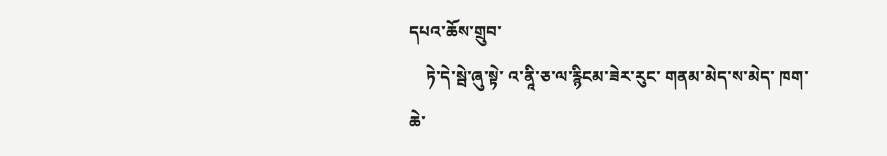དཔའ་ཆོས་གྲུབ་
    ཏེ་དེ་སྦེ་ཞུ་སྟེ་ འ་ནཱི་ཅ་ལ་རྙིངམ་ཟེར་རུང་ གནམ་མེད་ས་མེད་ ཁག་ཆེ་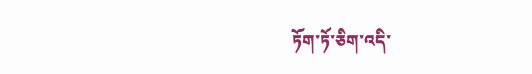ཏོག་ཏོ་ཅིག་འདི་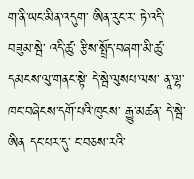ག་ནི་ཡང་མིན་འདུག་ ཨིན་རུང་ར་ ཏེ་འདི་བཟུམ་སྦེ་ འདི་ཚུ་ རྩིས་སྤྲོད་བཞག་མི་ཚུ་ དམངས་ལུ་གནང་སྟེ་ དེ་སྦེ་ལུསཔ་ལས་ ནཱ་ལྷ་ཁང་བཞེངས་དགོ་པའི་ཁུངས་ རྒྱུ་མཚན་ དེ་སྦེ་ཨིན དང་པར་དུ་ ང་བཅས་རའི་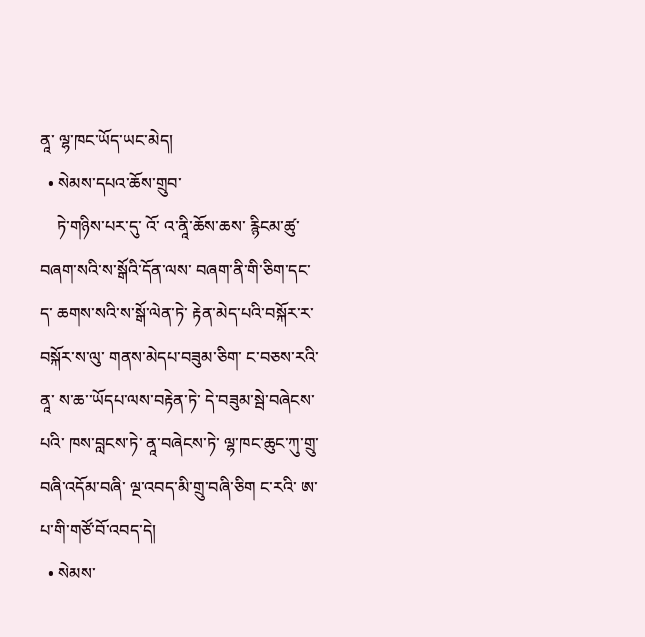ནཱ་ ལྷ་ཁང་ཡོད་ཡང་མེད།
  • སེམས་དཔའ་ཆོས་གྲུབ་
    ཏེ་གཉིས་པར་དུ་ འོ་ འ་ནཱི་ཆོས་ཆས་ རྙིངམ་ཚུ་བཞག་སའི་ས་སྒོའི་དོན་ལས་ བཞག་ནི་གི་ཅིག་དང་ ད་ ཆགས་སའི་ས་སྒོ་ལེན་ཏེ་ རྟེན་མེད་པའི་བསྐོར་ར་བསྐོར་ས་ལུ་ གནས་མེདཔ་བཟུམ་ཅིག་ ང་བཅས་རའི་ནཱ་ ས་ཆ་་ཡོདཔ་ལས་བརྟེན་ཏེ་ དེ་བཟུམ་སྦེ་བཞེངས་པའི་ ཁས་བླངས་ཏེ་ ནཱ་བཞེངས་ཏེ་ ལྷ་ཁང་ཆུང་ཀུ་གྲུ་བཞི་འདོམ་བཞི་ ལྔ་འབད་མི་གྲུ་བཞི་ཅིག ང་རའི་ ཨ་པ་གི་གཙོ་བོ་འབད་དེ།
  • སེམས་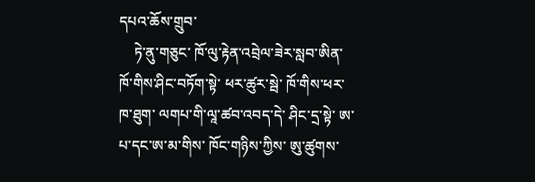དཔའ་ཆོས་གྲུབ་
    ཏེ་ནུ་གཅུང་ ཁོ་ལུ་རྟེན་འབྲེལ་ཟེར་སླབ་ཨིན་ ཁོ་གིས་ཤིང་བཏོག་སྟེ་ ཕར་ཚུར་སྦེ་ ཁོ་གིས་ཕར་ཁ་ཐུག་ ལགཔ་གི་ལཱ་ཚབ་འབད་དེ་ ཤིང་དྲ་སྟེ་ ཨ་པ་དང་ཨ་མ་གིས་ ཁོང་གཉིས་ཀྱིས་ ཨུ་ཚུགས་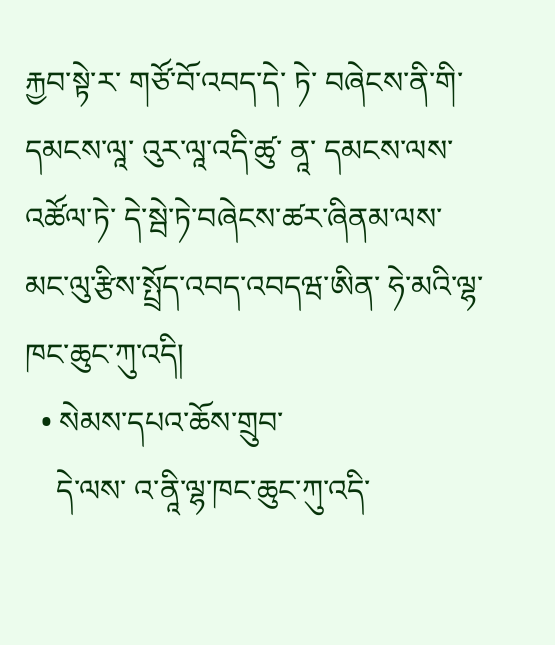རྐྱབ་སྟེ་ར་ གཙོ་བོ་འབད་དེ་ ཏེ་ བཞེངས་ནི་གི་ དམངས་ལཱ་ འུར་ལཱ་འདི་ཚུ་ ནཱ་ དམངས་ལས་འཚོལ་ཏེ་ དེ་སྦེ་ཏེ་བཞེངས་ཚར་ཞིནམ་ལས་ མང་ལུ་རྩིས་སྤྲོད་འབད་འབདཝ་ཨིན་ ཧེ་མའི་ལྷ་ཁང་ཆུང་ཀུ་འདི།
  • སེམས་དཔའ་ཆོས་གྲུབ་
    དེ་ལས་ འ་ནཱི་ལྷ་ཁང་ཆུང་ཀུ་འདི་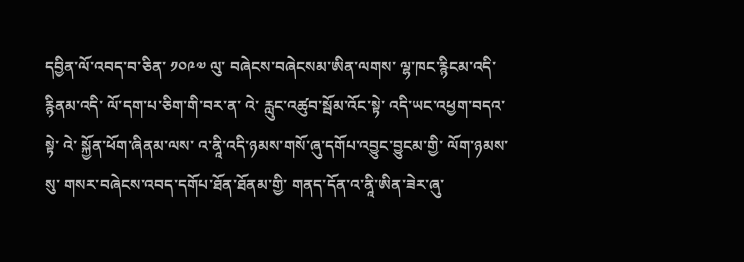དབྱིན་ལོ་འབད་བ་ཅིན་ ༡༠༩༧ ལུ་ བཞེངས་བཞེངསམ་ཨིན་ལགས་ ལྷ་ཁང་རྙིངམ་འདི་ རྙིནམ་འདི་ ལོ་དག་པ་ཅིག་གི་བར་ན་ འེ་ རླུང་འཚུབ་སྦོམ་འོང་སྟེ་ འདི་ཡང་འཕྱག་བདའ་སྟེ་ འེ་ སྐྱོན་ཕོག་ཞིནམ་ལས་ འ་ནཱི་འདི་ཉམས་གསོ་ཞུ་དགོཔ་འབྱུང་བྱུངམ་གྱི་ ལོག་ཉམས་སུ་ གསར་བཞེངས་འབད་དགོཔ་ཐོན་ཐོནམ་གྱི་ གནད་དོན་འ་ནཱི་ཨིན་ཟེར་ཞུ་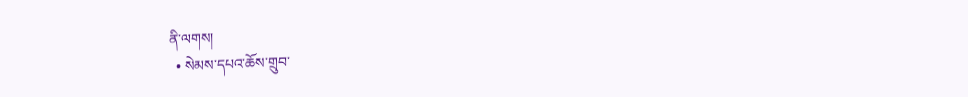ནི་ལགས།
  • སེམས་དཔའ་ཆོས་གྲུབ་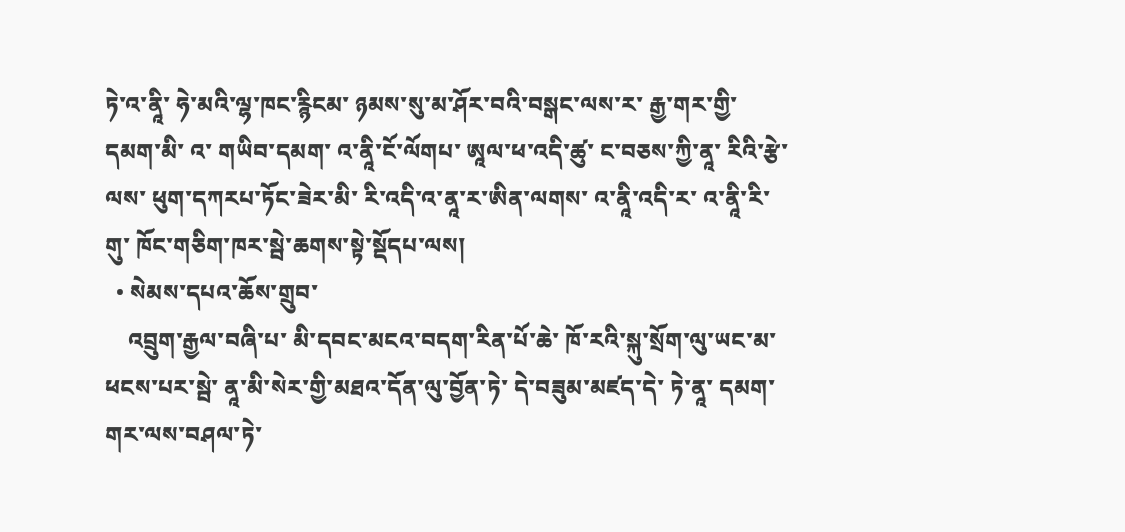ཏེ་འ་ནཱི་ ཧེ་མའི་ལྷ་ཁང་རྙིངམ་ ཉམས་སུ་མ་ཤོར་བའི་བསྒང་ལས་ར་ རྒྱ་གར་གྱི་དམག་མི་ འ་ གཡིབ་དམག་ འ་ནཱི་ངོ་ལོགཔ་ ཨཱལ་ཕ་འདི་ཚུ་ ང་བཅས་ཀྱི་ནཱ་ རིའི་རྩེ་ལས་ ཕུག་དཀརཔ་ཏོང་ཟེར་མི་ རི་འདི་འ་ནཱ་ར་ཨིན་ལགས་ འ་ནཱི་འདི་ར་ འ་ནཱི་རི་གུ་ ཁོང་གཅིག་ཁར་སྦེ་ཆགས་སྟེ་སྡོདཔ་ལས།
  • སེམས་དཔའ་ཆོས་གྲུབ་
    འབྲུག་རྒྱལ་བཞི་པ་ མི་དབང་མངའ་བདག་རིན་པོ་ཆེ་ ཁོ་རའི་སྐུ་སྲོག་ལུ་ཡང་མ་ཕངས་པར་སྦེ་ ནཱ་མི་སེར་གྱི་མཐའ་དོན་ལུ་བྱོན་ཏེ་ དེ་བཟུམ་མཛད་དེ་ ཏེ་ནཱ་ དམག་གར་ལས་བཤལ་ཏེ་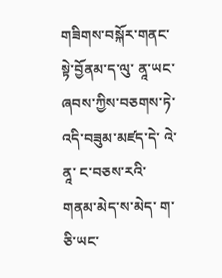གཟིགས་བསྐོར་གནང་སྟེ་བྱོནམ་ད་ལུ་ ནཱ་ཡང་ཞབས་ཀྱིས་བཅགས་ཏེ་ འདི་བཟུམ་མཛད་དེ་ འེ་ ནཱ་ ང་བཅས་རའི་ གནམ་མེད་ས་མེད་ ག་ཅི་ཡང་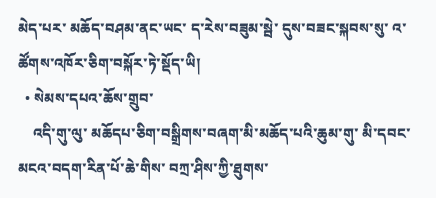མེད་པར་ མཆོད་བཤམ་ནང་ཡང་ ད་རེས་བཟུམ་སྦེ་ དུས་བཟང་སྐབས་སུ་ འ་ ཚོགས་འཁོར་ཅིག་བསྐོར་ཏེ་སྡོད་ཡི།
  • སེམས་དཔའ་ཆོས་གྲུབ་
    འདི་གུ་ལུ་ མཆོདཔ་ཅིག་བསྒྲིགས་བཞག་མི་མཆོད་པའི་ཆུམ་གུ་ མི་དབང་མངའ་བདག་རིན་པོ་ཆེ་གིས་ བཀྲ་ཤིས་ཀྱི་ཐུགས་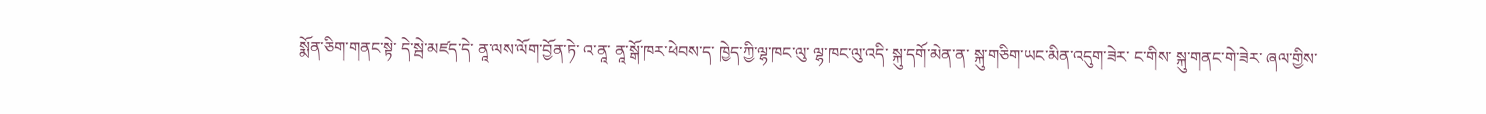སྨོན་ཅིག་གནང་སྟེ་ དེ་སྦེ་མཛད་དེ་ ནཱ་ལས་ལོག་བྱོན་ཏེ་ འ་ནཱ་ ནཱ་སྒོ་ཁར་ཕེབས་ད་ ཁྱེད་ཀྱི་ལྷ་ཁང་ལུ་ ལྷ་ཁང་ལུ་འདི་ སྐུ་དགོ་མེན་ན་ སྐུ་གཅིག་ཡང་མིན་འདུག་ཟེར་ ང་གིས་ སྐུ་གནང་གེ་ཟེར་ ཞལ་གྱིས་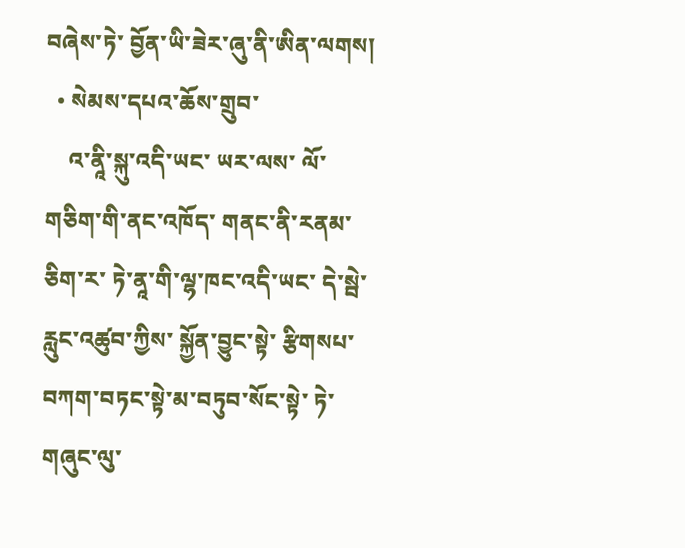བཞེས་ཏེ་ བྱོན་ཡི་ཟེར་ཞུ་ནི་ཨིན་ལགས།
  • སེམས་དཔའ་ཆོས་གྲུབ་
    འ་ནཱི་སྐུ་འདི་ཡང་ ཡར་ལས་ ལོ་གཅིག་གི་ནང་འཁོད་ གནང་ནི་རནམ་ཅིག་ར་ ཏེ་ནཱ་གི་ལྷ་ཁང་འདི་ཡང་ དེ་སྦེ་རླུང་འཚུབ་ཀྱིས་ སྐྱོན་བྱུང་སྟེ་ རྩིགསཔ་བཀག་བཏང་སྟེ་མ་བཏུབ་སོང་སྟེ་ ཏེ་གཞུང་ལུ་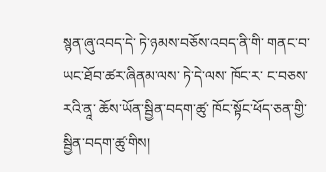སྙན་ཞུ་འབད་དེ་ ཏེ་ཉམས་བཅོས་འབད་ནི་གི་ གནང་བ་ཡང་ཐོབ་ཚར་ཞིནམ་ལས་ ཏེ་དེ་ལས་ ཁོང་ར་ ང་བཅས་རའི་ནཱ་ ཆོས་ཡོན་སྦྱིན་བདག་ཚུ་ ཁོང་སྟོང་ཕོད་ཅན་གྱི་སྦྱིན་བདག་ཚུ་གིས།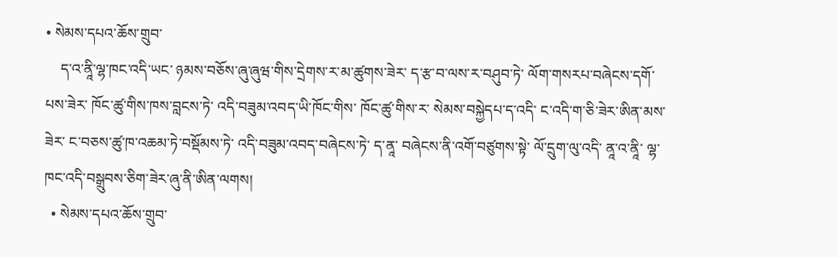• སེམས་དཔའ་ཆོས་གྲུབ་
    ད་འ་ནཱི་ལྷ་ཁང་འདི་ཡང་ ཉམས་བཅོས་ཞུ་ཞུཝ་གིས་དྲེགས་ར་མ་ཚུགས་ཟེར་ ད་རྩ་བ་ལས་ར་བཤུབ་ཏེ་ ལོག་གསརཔ་བཞེངས་དགོ་པས་ཟེར་ ཁོང་ཚུ་གིས་ཁས་བླངས་ཏེ་ འདི་བཟུམ་འབད་ཡི་ཁོང་གིས་ ཁོང་ཚུ་གིས་ར་ སེམས་བསྐྱེདཔ་ད་འདི་ ང་འདི་ག་ཅི་ཟེར་ཨིན་མས་ཟེར་ ང་བཅས་ཚུ་ཁ་འཆམ་ཏེ་བསྡོམས་ཏེ་ འདི་བཟུམ་འབད་བཞེངས་ཏེ་ ད་ནཱ་ བཞེངས་ནི་འགོ་བཙུགས་སྟེ་ ལོ་དྲུག་ལུ་འདི་ ནཱ་འ་ནཱི་ ལྷ་ཁང་འདི་བསྒྲུབས་ཅིག་ཟེར་ཞུ་ནི་ཨིན་ལགས།
  • སེམས་དཔའ་ཆོས་གྲུབ་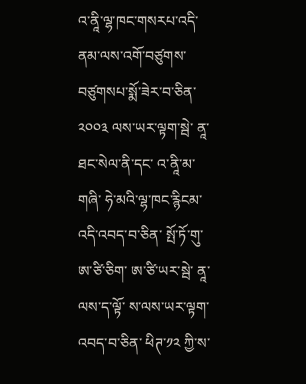འ་ནཱི་ལྷ་ཁང་གསརཔ་འདི་ ནམ་ལས་འགོ་བཙུགས་བཙུགསཔ་སྨོ་ཟེར་བ་ཅིན་ ༢༠༠༣ ལས་ཡར་ལྟག་སྦེ་ ནཱ་ ཐང་སེལ་ནི་དང་ འ་ནཱི་མ་གཞི་ ཧེ་མའི་ལྷ་ཁང་རྙིངམ་འདི་འབད་བ་ཅིན་ སྤོ་ཏོ་གུ་ཨ་ཙི་ཅིག་ ཨ་ཙི་ཡར་སྦེ་ ནཱ་ལས་ད་ལྟོ་ ས་ལས་ཡར་ལྟག་འབད་བ་ཅིན་ ཕིཊ་༡༢ ཀྱི་ས་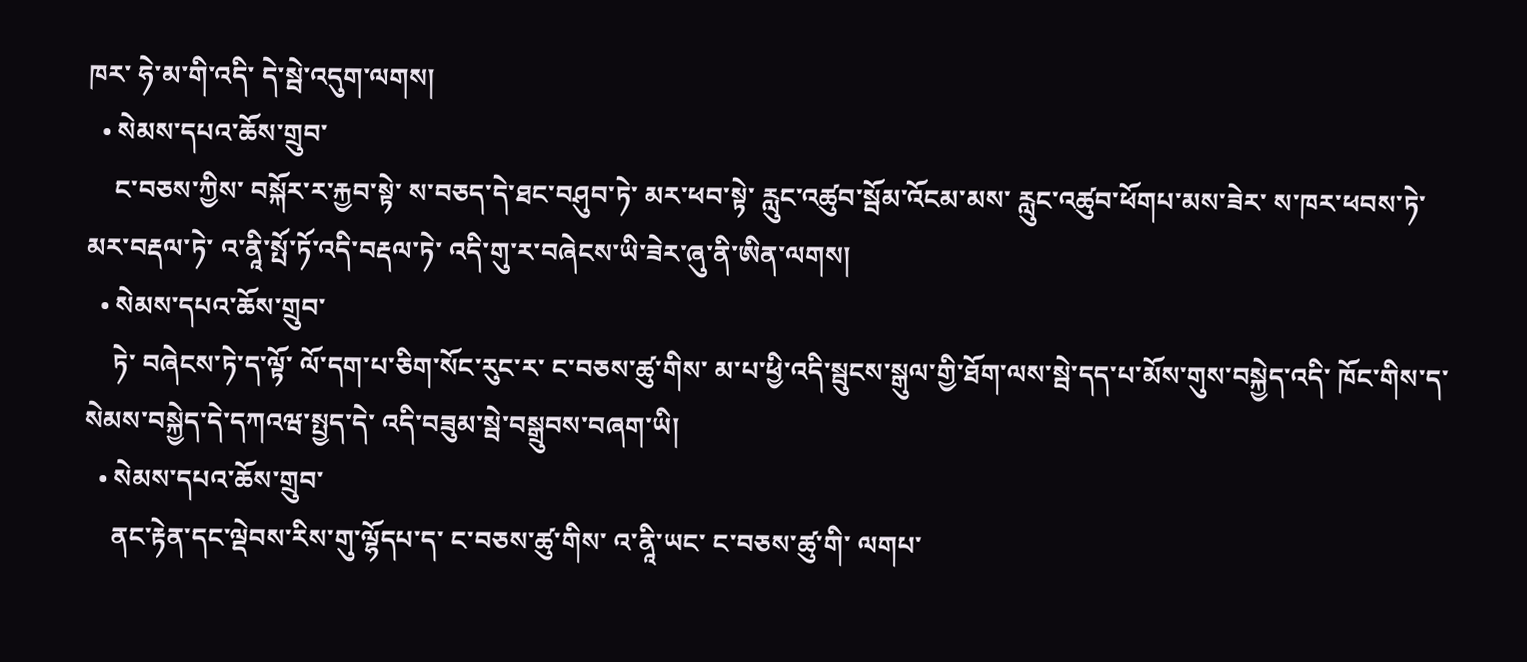ཁར་ ཧེ་མ་གི་འདི་ དེ་སྦེ་འདུག་ལགས།
  • སེམས་དཔའ་ཆོས་གྲུབ་
    ང་བཅས་ཀྱིས་ བསྐོར་ར་རྐྱབ་སྟེ་ ས་བཅད་དེ་ཐང་བཤུབ་ཏེ་ མར་ཕབ་སྟེ་ རླུང་འཚུབ་སྦོམ་འོངམ་མས་ རླུང་འཚུབ་ཕོགཔ་མས་ཟེར་ ས་ཁར་ཕབས་ཏེ་ མར་བརྡལ་ཏེ་ འ་ནཱི་སྤོ་ཏོ་འདི་བརྡལ་ཏེ་ འདི་གུ་ར་བཞེངས་ཡི་ཟེར་ཞུ་ནི་ཨིན་ལགས།
  • སེམས་དཔའ་ཆོས་གྲུབ་
    ཏེ་ བཞེངས་ཏེ་ད་ལྟོ་ ལོ་དག་པ་ཅིག་སོང་རུང་ར་ ང་བཅས་ཚུ་གིས་ མ་པ་ཕྱི་འདི་སྦུངས་སྒུལ་གྱི་ཐོག་ལས་སྦེ་དད་པ་མོས་གུས་བསྐྱེད་འདི་ ཁོང་གིས་ད་ སེམས་བསྐྱེད་དེ་དཀའཝ་སྤྱད་དེ་ འདི་བཟུམ་སྦེ་བསྒྲུབས་བཞག་ཡི།
  • སེམས་དཔའ་ཆོས་གྲུབ་
    ནང་རྟེན་དང་ལྡེབས་རིས་གུ་ལྷོདཔ་ད་ ང་བཅས་ཚུ་གིས་ འ་ནཱི་ཡང་ ང་བཅས་ཚུ་གི་ ལགཔ་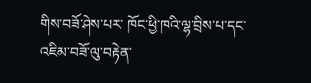གིས་བཟོ་ཤེས་པར་ ཁོང་ཕྱི་ཁའི་ལྷ་བྲིས་པ་དང་ འཇིམ་བཟོ་ལུ་བརྟེན་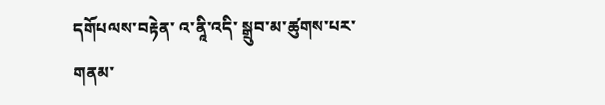དགོཔལས་བརྟེན་ འ་ནཱི་འདི་ སྒྲུབ་མ་ཚུགས་པར་ གནམ་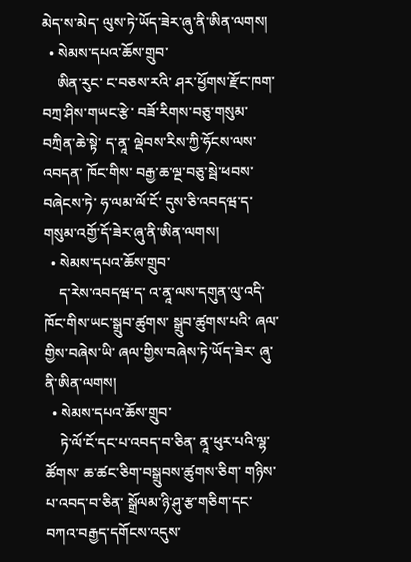མེད་ས་མེད་ ལུས་ཏེ་ཡོད་ཟེར་ཞུ་ནི་ཨིན་ལགས།
  • སེམས་དཔའ་ཆོས་གྲུབ་
    ཨིན་རུང་ ང་བཅས་རའི་ ཤར་ཕྱོགས་རྫོང་ཁག་ བཀྲ་ཤིས་གཡང་རྩེ་ བཟོ་རིགས་བཅུ་གསུམ་ བཀྲིན་ཆེ་སྟེ་ ད་ནཱ་ ལྡེབས་རིས་ཀྱི་ཧོངས་ལས་འབདན་ ཁོང་གིས་ བརྒྱ་ཆ་ལྔ་བཅུ་སྦེ་ཕབས་བཞེངས་ཏེ་ ཧ་ལམ་ལོ་ངོ་ དུས་ཅི་འབདཝ་ད་ གསུམ་འགྱོ་དོ་ཟེར་ཞུ་ནི་ཨིན་ལགས།
  • སེམས་དཔའ་ཆོས་གྲུབ་
    ད་རེས་འབདཝ་ད་ འ་ནཱ་ལས་དགུན་ལུ་འདི་ ཁོང་གིས་ཡང་སྒྲུབ་ཚུགས་ སྒྲུབ་ཚུགས་པའི་ ཞལ་གྱིས་བཞེས་ཡི་ ཞལ་གྱིས་བཞེས་ཏེ་ཡོད་ཟེར་ ཞུ་ནི་ཨིན་ལགས།
  • སེམས་དཔའ་ཆོས་གྲུབ་
    ཏེ་ལོ་ངོ་དང་པ་འབད་བ་ཅིན་ ནཱ་ཕུར་པའི་ལྷ་ཚོགས་ ཆ་ཚང་ཅིག་བསྒྲུབས་ཚུགས་ཅིག་ གཉིས་པ་འབད་བ་ཅིན་ སྒྲོལམ་ཉི་ཤུ་རྩ་གཅིག་དང་ བཀའ་བརྒྱད་དགོངས་འདུས་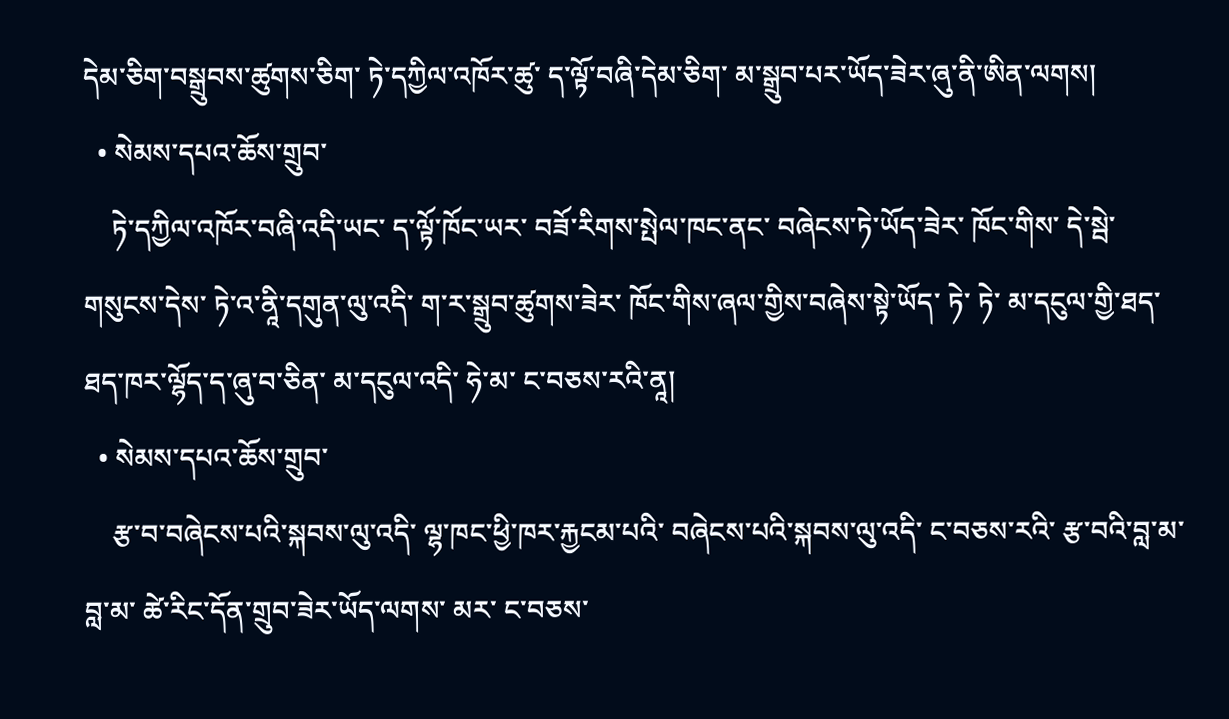དེམ་ཅིག་བསྒྲུབས་ཚུགས་ཅིག་ ཏེ་དཀྱིལ་འཁོར་ཚུ་ ད་ལྟོ་བཞི་དེམ་ཅིག་ མ་སྒྲུབ་པར་ཡོད་ཟེར་ཞུ་ནི་ཨིན་ལགས།
  • སེམས་དཔའ་ཆོས་གྲུབ་
    ཏེ་དཀྱིལ་འཁོར་བཞི་འདི་ཡང་ ད་ལྟོ་ཁོང་ཡར་ བཟོ་རིགས་སྤེལ་ཁང་ནང་ བཞེངས་ཏེ་ཡོད་ཟེར་ ཁོང་གིས་ དེ་སྦེ་གསུངས་དེས་ ཏེ་འ་ནཱི་དགུན་ལུ་འདི་ ག་ར་སྒྲུབ་ཚུགས་ཟེར་ ཁོང་གིས་ཞལ་གྱིས་བཞེས་སྟེ་ཡོད་ ཏེ་ ཏེ་ མ་དངུལ་གྱི་ཐད་ ཐད་ཁར་ལྷོད་ད་ཞུ་བ་ཅིན་ མ་དངུལ་འདི་ ཧེ་མ་ ང་བཅས་རའི་ནཱ།
  • སེམས་དཔའ་ཆོས་གྲུབ་
    རྩ་བ་བཞེངས་པའི་སྐབས་ལུ་འདི་ ལྷ་ཁང་ཕྱི་ཁར་རྐྱངམ་པའི་ བཞེངས་པའི་སྐབས་ལུ་འདི་ ང་བཅས་རའི་ རྩ་བའི་བླ་མ་ བླ་མ་ ཚེ་རིང་དོན་གྲུབ་ཟེར་ཡོད་ལགས་ མར་ ང་བཅས་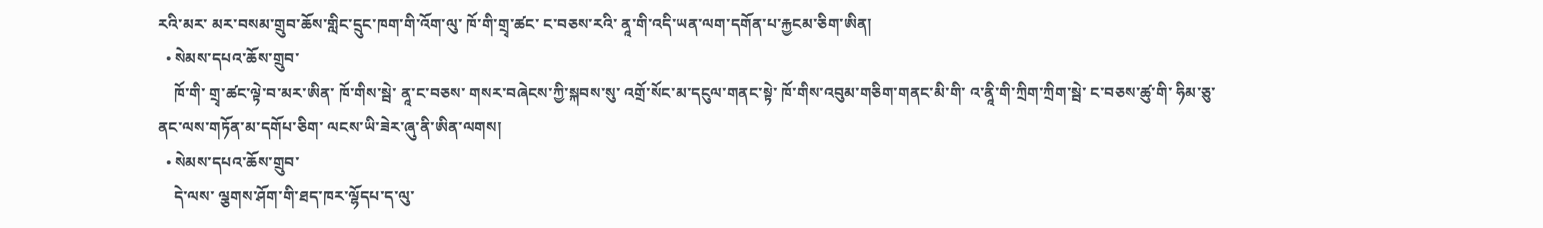རའི་མར་ མར་བསམ་གྲུབ་ཆོས་གླིང་དྲུང་ཁག་གི་འོག་ལུ་ ཁོ་གི་གྲྭ་ཚང་ ང་བཅས་རའི་ ནཱ་གི་འདི་ཡན་ལག་དགོན་པ་རྐྱངམ་ཅིག་ཨིན།
  • སེམས་དཔའ་ཆོས་གྲུབ་
    ཁོ་གི་ གྲྭ་ཚང་ལྟེ་བ་མར་ཨིན་ ཁོ་གིས་སྦེ་ ནཱ་ང་བཅས་ གསར་བཞེངས་ཀྱི་སྐབས་སུ་ འགྲོ་སོང་མ་དངུལ་གནང་སྟེ་ ཁོ་གིས་འབུམ་གཅིག་གནང་མི་གི་ འ་ནཱི་གི་ཀྲིག་ཀྲིག་སྦེ་ ང་བཅས་ཚུ་གི་ ཧིམ་ཅུ་ནང་ལས་གཏོན་མ་དགོཔ་ཅིག་ ལངས་ཡི་ཟེར་ཞུ་ནི་ཨིན་ལགས།
  • སེམས་དཔའ་ཆོས་གྲུབ་
    དེ་ལས་ ལྕགས་ཤོག་གི་ཐད་ཁར་ལྷོདཔ་ད་ལུ་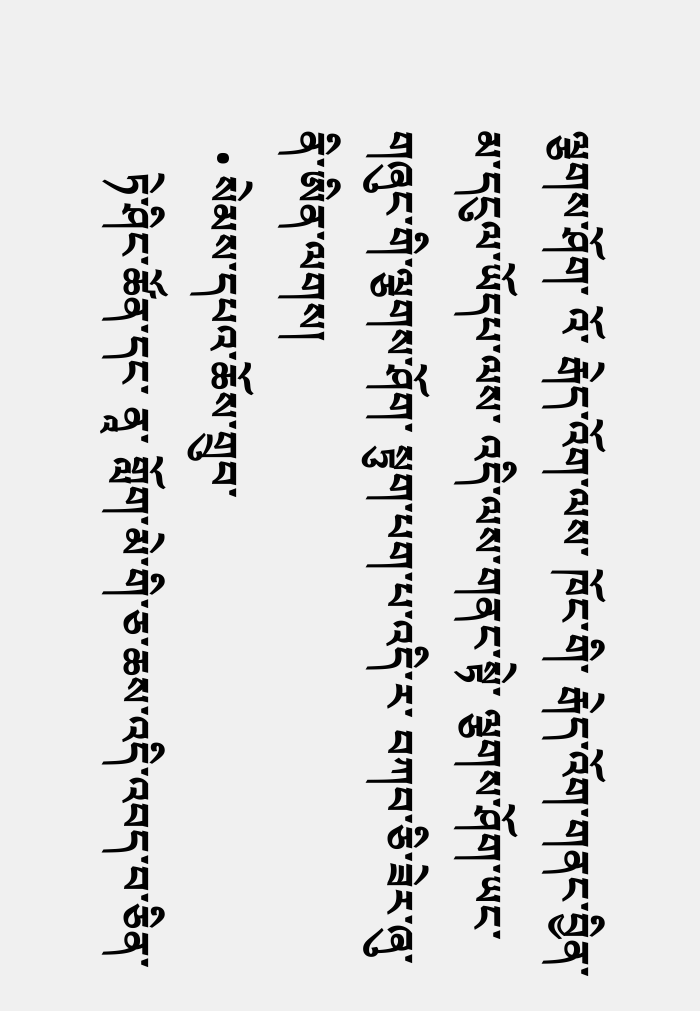ལྕགས་ཤོག་ འོ་ རྒེད་འོག་ལས་ ཁོང་གི་ རྒེད་འོག་གནང་བྱིན་མ་དངུལ་ཡོདཔ་ལས་ འདི་ལས་གནང་སྟེ་ ལྕགས་ཤོག་ཡང་ གཞུང་གི་ལྕགས་ཤོག་ སྟུག་པག་པ་འདི་ར་ བཀབ་ཅི་ཟེར་ཞུ་ནི་ཨིན་ལགས།
  • སེམས་དཔའ་ཆོས་གྲུབ་
    ཏེ་ཤིང་ཚོན་དང་ ནཱ་ གློག་མེ་གི་ཅ་ཆས་འདི་འབད་བ་ཅིན་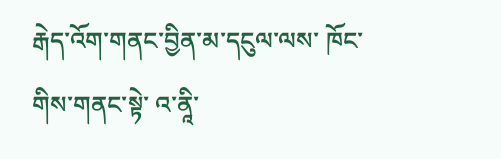རྒེད་འོག་གནང་བྱིན་མ་དངུལ་ལས་ ཁོང་གིས་གནང་སྟེ་ འ་ནཱི་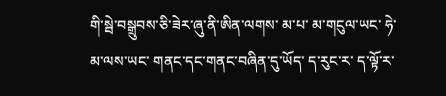གི་སྦེ་བསྒྲུབས་ཅི་ཟེར་ཞུ་ནི་ཨིན་ལགས་ མ་པ་ མ་གངུལ་ཡང་ ཧེ་མ་ལས་ཡང་ གནང་དང་གནང་བཞིན་དུ་ཡོད་ ད་རུང་ར་ ད་ལྟོ་ར་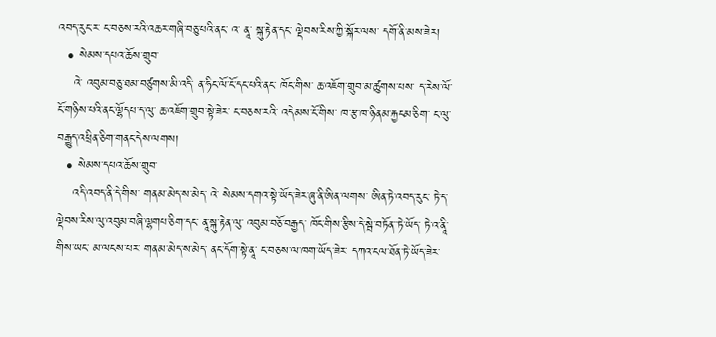འབད་རུང་ར་ ང་བཅས་རའི་འཆར་གཞི་བཅུ་པའི་ནང་ འ་ ནཱ་ སྐུ་རྟེན་དང་ ལྡེབས་རིས་ཀྱི་སྐོར་ལས་ དགོ་ནི་མས་ཟེར།
  • སེམས་དཔའ་ཆོས་གྲུབ་
    འེ་ འབུམ་བཅུ་ཐམ་བཙུགས་མི་འདི་ ན་ཧིང་ལོ་ངོ་དང་པའི་ནང་ ཁོང་གིས་ ཆ་འཇོག་གྲུབ་མ་ཚུགས་པས་ ད་རེས་ལོ་ངོ་གཉིས་པའི་ནང་ལྷོདཔ་ད་ལུ་ ཆ་འཇོག་གྲུབ་སྟེ་ཟེར་ ང་བཅས་རའི་ འདེམས་ངོ་གིས་ ཁ་རྩ་ཁ་ཉིནམ་རྐྱངམ་ཅིག་ ང་ལུ་ བརྒྱུད་འཕྲིན་ཅིག་གནང་དེས་ལགས།
  • སེམས་དཔའ་ཆོས་གྲུབ་
    འདི་འབད་ནི་དེ་གིས་ གནམ་མེད་ས་མེད་ འེ་ སེམས་དགའ་སྟེ་ཡོད་ཟེར་ཞུ་ནི་ཨིན་ལགས་ ཨིན་ཏེ་འབད་རུང་ ཏེ་ད་ ལྡེབས་རིས་ལུ་འབུམ་བཞི་ལྷགཔ་ཅིག་དང་ ནཱ་སྐུ་རྟེན་ལུ་ འབུམ་བཅོ་བརྒྱད་ ཁོང་གིས་རྩིས་དེ་སྦེ་བཏོན་་ཏེ་ཡོད་ ཏེ་འ་ནཱི་གིས་ཡང་ མ་ལངས་པར་ གནམ་མེད་ས་མེད་ ནང་དོག་སྟེ་ནཱ་ ང་བཅས་ལ་ཁག་ཡོད་ཟེར་ དཀའ་ངལ་ཐོན་ཏེ་ཡོད་ཟེར་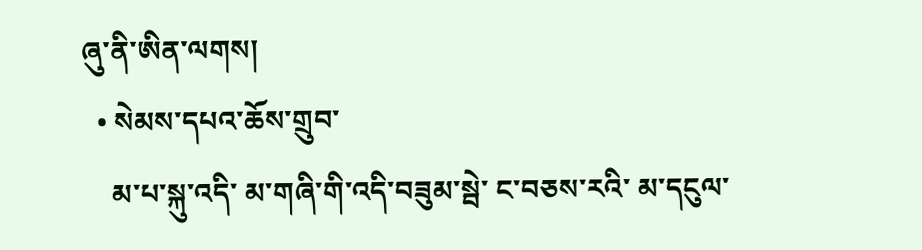ཞུ་ནི་ཨིན་ལགས།
  • སེམས་དཔའ་ཆོས་གྲུབ་
    མ་པ་སྐུ་འདི་ མ་གཞི་གི་འདི་བཟུམ་སྦེ་ ང་བཅས་རའི་ མ་དངུལ་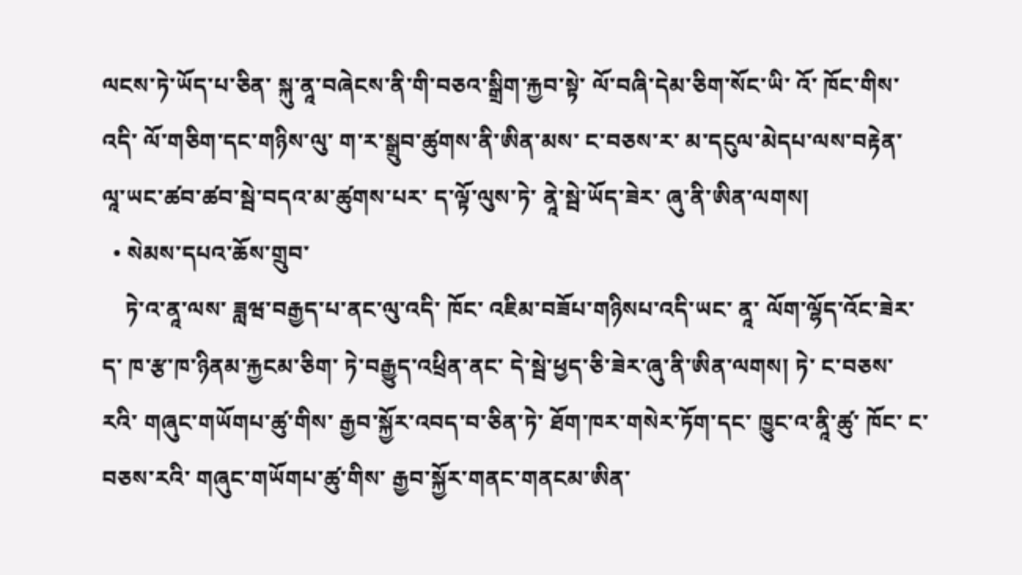ལངས་ཏེ་ཡོད་པ་ཅིན་ སྐུ་ནཱ་བཞེངས་ནི་གི་བཅའ་སྒྲིག་རྐྱབ་སྟེ་ ལོ་བཞི་དེམ་ཅིག་སོང་ཡི་ འོ་ ཁོང་གིས་འདི་ ལོ་གཅིག་དང་གཉིས་ལུ་ ག་ར་སྒྲུབ་ཚུགས་ནི་ཨིན་མས་ ང་བཅས་ར་ མ་དངུལ་མེདཔ་ལས་བརྟེན་ ལཱ་ཡང་ཚབ་ཚབ་སྦེ་བདའ་མ་ཚུགས་པར་ ད་ལྟོ་ལུས་ཏེ་ ནཱེ་སྦེ་ཡོད་ཟེར་ ཞུ་ནི་ཨིན་ལགས།
  • སེམས་དཔའ་ཆོས་གྲུབ་
    ཏེ་འ་ནཱ་ལས་ ཟླཝ་བརྒྱད་པ་ནང་ལུ་འདི་ ཁོང་ འཇིམ་བཟོཔ་གཉིསཔ་འདི་ཡང་ ནཱ་ ལོག་ལྷོད་འོང་ཟེར་ ད་ ཁ་རྩ་ཁ་ཉིནམ་རྐྱངམ་ཅིག་ ཏེ་བརྒྱུད་འཕྲིན་ནང་ དེ་སྦེ་ཕྱད་ཅི་ཟེར་ཞུ་ནི་ཨིན་ལགས། ཏེ་ ང་བཅས་རའི་ གཞུང་གཡོགཔ་ཚུ་གིས་ རྒྱབ་སྐྱོར་འབད་བ་ཅིན་ཏེ་ ཐོག་ཁར་གསེར་ཏོག་དང་ ཁྱུང་འ་ནཱི་ཚུ་ ཁོང་ ང་བཅས་རའི་ གཞུང་གཡོགཔ་ཚུ་གིས་ རྒྱབ་སྐྱོར་གནང་གནངམ་ཨིན་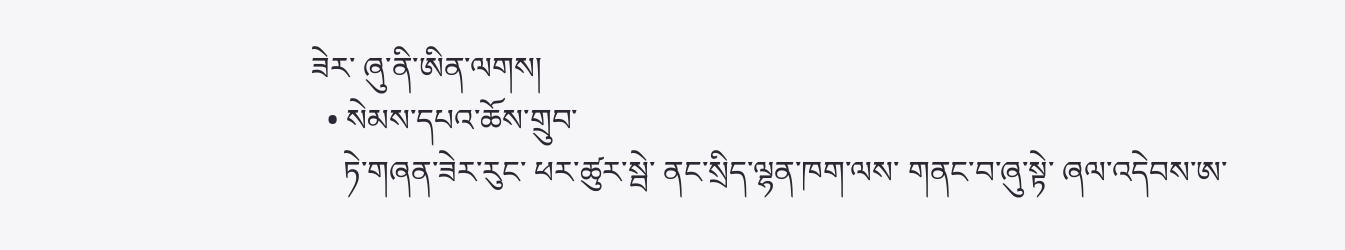ཟེར་ ཞུ་ནི་ཨིན་ལགས།
  • སེམས་དཔའ་ཆོས་གྲུབ་
    ཏེ་གཞན་ཟེར་རུང་ ཕར་ཚུར་སྦེ་ ནང་སྲིད་ལྷན་ཁག་ལས་ གནང་བ་ཞུ་སྟེ་ ཞལ་འདེབས་ཨ་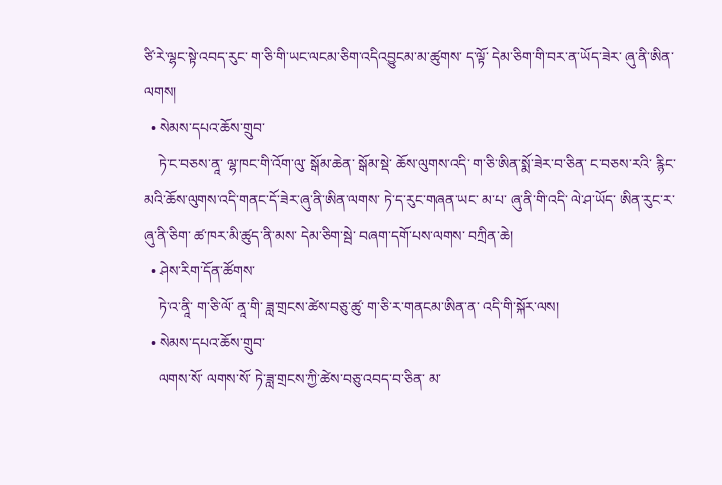ཙི་རེ་ལྷང་སྟེ་འབད་རུང་ ག་ཅི་གི་ཡང་ལངམ་ཅིག་འདིའབྱུངམ་མ་ཚུགས་ ད་ལྟོ་ དེམ་ཅིག་གི་བར་ན་ཡོད་ཟེར་ ཞུ་ནི་ཨིན་ལགས།
  • སེམས་དཔའ་ཆོས་གྲུབ་
    ཏེ་ང་བཅས་ནཱ་ ལྷ་ཁང་གི་འོག་ལུ་ སྒོམ་ཆེན་ སྒོམ་སྡེ་ ཆོས་ལུགས་འདི་ ག་ཅི་ཨིན་སྨོ་ཟེར་བ་ཅིན་ ང་བཅས་རའི་ རྙིང་མའི་ཆོས་ལུགས་འདི་གནང་དོ་ཟེར་ཞུ་ནི་ཨིན་ལགས་ ཏེ་ད་རུང་གཞན་ཡང་ མ་པ་ ཞུ་ནི་གི་འདི་ ལེ་ཤ་ཡོད་ ཨིན་རུང་ར་ཞུ་ནི་ཅིག་ ཚ་ཁར་མི་ཚུད་ནི་མས་ དེམ་ཅིག་སྦེ་ བཞག་དགོ་པས་ལགས་ བཀྲིན་ཆེ།
  • ཤེས་རིག་དོན་ཚོགས་
    ཏེ་འ་ནཱི་ ག་ཅི་ལོ་ ནཱ་གི་ ཟླ་གྲངས་ཚེས་བཅུ་ཚུ་ ག་ཅི་ར་གནངམ་ཨིན་ན་ འདི་གི་སྐོར་ལས།
  • སེམས་དཔའ་ཆོས་གྲུབ་
    ལགས་སོ་ ལགས་སོ་ ཏེ་ཟླ་གྲངས་ཀྱི་ཚེས་བཅུ་འབད་བ་ཅིན་ མ་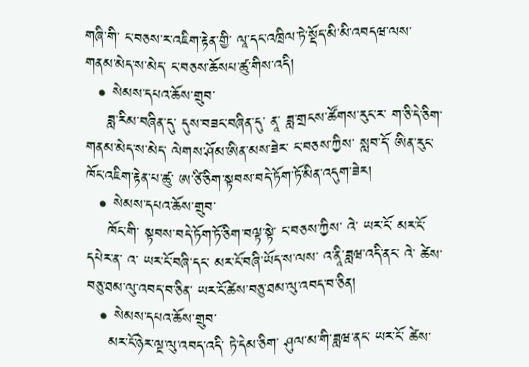གཞི་གི་ ང་བཅས་ར་འཇིག་རྟེན་གྱི་ ལཱ་དང་འཁྲིལ་ཏེ་སྡོད་མི་མི་འབདཝ་ལས་ གནམ་མེད་ས་མེད་ ང་བཅས་ཆོསཔ་ཚུ་གིས་འདི།
  • སེམས་དཔའ་ཆོས་གྲུབ་
    ཟླ་རིམ་བཞིན་དུ་ དུས་བཟང་བཞིན་དུ་ ནཱ་ ཟླ་གྲངས་ཚོགས་རུང་ར་ ག་ཅི་དེ་ཅིག་ གནམ་མེད་ས་མེད་ ལེགས་ཤོམ་ཨིན་མས་ཟེར་ ང་བཅས་ཀྱིས་ སླབ་དོ་ ཨིན་རུང་ཁོང་འཇིག་རྟེན་པ་ཚུ་ ཨ་ཙི་ཅིག་སྟབས་བདེ་ཏོག་ཏོ་མིན་འདུག་ཟེར།
  • སེམས་དཔའ་ཆོས་གྲུབ་
    ཁོང་གི་ སྟབས་བདེ་ཏོག་ཏོ་ཅིག་བལྟ་སྟེ་ ང་བཅས་ཀྱིས་ འེ་ ཡར་ངོ་ མར་ངོ་ དཔེར་ན་ འ་ ཡར་ངོ་བཞི་དང་ མར་ངོ་བཞི་ཡོད་ས་ལས་ འ་ནཱི་ཟླཝ་འདི་ནང་ འེ་ ཚེས་བཅུ་ཐམ་ལུ་འབད་བ་ཅིན་ ཡར་ངོ་ཚེས་བཅུ་ཐམ་ལུ་འབད་བ་ཅིན།
  • སེམས་དཔའ་ཆོས་གྲུབ་
    མར་ངོ་ཉེར་ལྔ་ལུ་འབད་འདི་ ཏེ་དེམ་ཅིག་ ཤུལ་མ་གི་ཟླཝ་ནང་ ཡར་ངོ་ ཚེས་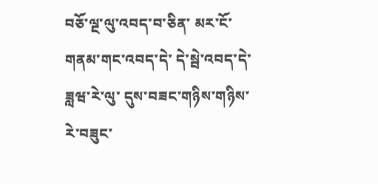བཅོ་ལྔ་ལུ་འབད་བ་ཅིན་ མར་ངོ་གནམ་གང་འབད་དེ་ དེ་སྦེ་འབད་དེ་ ཟླཝ་རེ་ལུ་ དུས་བཟང་གཉིས་གཉིས་རེ་བཟུང་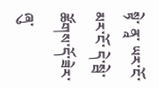སྟེ་ ནཱ་ ཡར་ངོ་མར་ངོ་ དེ་སྦེ་ཚོགས་དོ་ཟེར་ཞུ་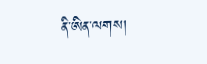ནི་ཨིན་ལགས།